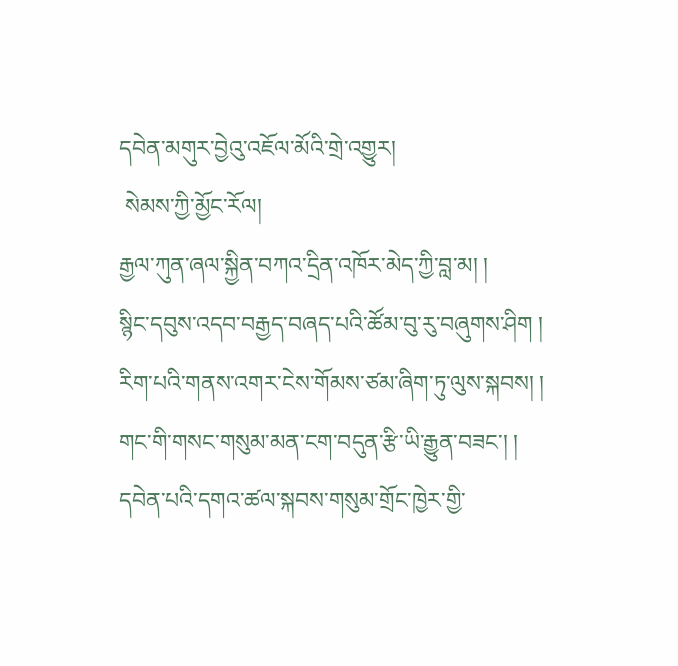དབེན་མགུར་བྱེའུ་འཇོལ་མོའི་གྲེ་འགྱུར།
 སེམས་ཀྱི་མྱོང་རོལ།
རྒྱལ་ཀུན་ཞལ་སྐྱིན་བཀའ་དྲིན་འཁོར་མེད་ཀྱི་བླ་མ། །
སྙིང་དབུས་འདབ་བརྒྱད་བཞད་པའི་ཚོམ་བུ་རུ་བཞུགས་ཤིག །
རིག་པའི་གནས་འགར་ངེས་གོམས་ཙམ་ཞིག་ཏུ་ལུས་སྐབས། །
གང་གི་གསང་གསུམ་མན་ངག་བདུན་རྩི་ཡི་རྒྱུན་བཟང་། །
དབེན་པའི་དགའ་ཚལ་སྐབས་གསུམ་གྲོང་ཁྱེར་གྱི་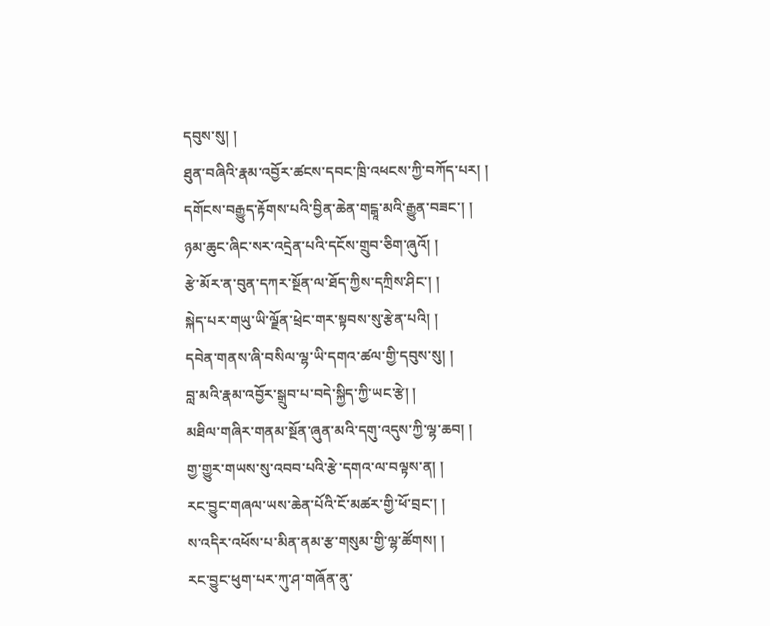དབུས་སུ། །
ཐུན་བཞིའི་རྣམ་འབྱོར་ཚངས་དབང་ཁྲི་འཕངས་ཀྱི་བཀོད་པར། །
དགོངས་བརྒྱུད་རྟོགས་པའི་བྱིན་ཆེན་གངྒཱ་མའི་རྒྱུན་བཟང་། །
ཉམ་ཆུང་ཞིང་སར་འདྲེན་པའི་དངོས་གྲུབ་ཅིག་ཞུའོ། །
རྩེ་མོར་ན་བུན་དཀར་སྔོན་ལ་ཐོད་ཀྱིས་དཀྲིས་ཤིང་། །
སྐེད་པར་གཡུ་ཡི་ལྗོན་ཕྲེང་གར་སྟབས་སུ་རྩེན་པའི། །
དབེན་གནས་ཞི་བསིལ་ལྷ་ཡི་དགའ་ཚལ་གྱི་དབུས་སུ། །
བླ་མའི་རྣམ་འབྱོར་སྒྲུབ་པ་བདེ་སྐྱིད་ཀྱི་ཡང་རྩེ། །
མཐིལ་གཞིར་གནམ་སྔོན་ཞུན་མའི་དགུ་འདུས་ཀྱི་ལྷ་ཆབ། །
གྱ་གྱུར་གཡས་སུ་འབབ་པའི་རྩེ་དགའ་ལ་བལྟས་ན། །
རང་བྱུང་གཞལ་ཡས་ཆེན་པོའི་ངོ་མཚར་གྱི་ཕོ་བྲང་། །
ས་འདིར་འཕོས་པ་མིན་ནམ་རྩ་གསུམ་གྱི་ལྷ་ཚོགས། །
རང་བྱུང་ཕུག་པར་ཀུ་ཤ་གཞོན་ནུ་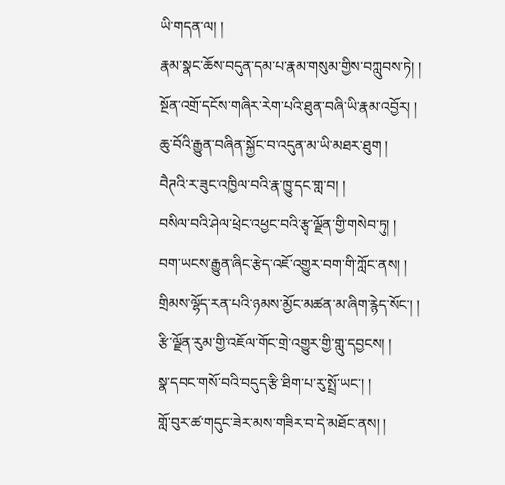ཡི་གདན་ལ། །
རྣམ་སྣང་ཆོས་བདུན་དམ་པ་རྣམ་གསུམ་གྱིས་བཀླུབས་ཏེ། །
སྔོན་འགྲོ་དངོས་གཞིར་རེག་པའི་ཐུན་བཞི་ཡི་རྣམ་འབྱོར། །
ཆུ་བོའི་རྒྱུན་བཞིན་སྐྱོང་བ་འདུན་མ་ཡི་མཐར་ཐུག །
བཻཊའི་ར་ཟུང་འཁྱིལ་བའི་རྣ་ཁྱུ་དང་གླ་བ། །
བསིལ་བའི་ཤེལ་ཕྲེང་འཕྱང་བའི་རྩྭ་ལྗོན་གྱི་གསེབ་ཏུ། །
བག་ཡངས་རྒྱུན་ཞིང་རྩེད་འཇོ་འགྱུར་བག་གི་ཀློང་ནས། །
གྲིམས་ལྷོད་རན་པའི་ཉམས་མྱོང་མཚན་མ་ཞིག་རྙེད་སོང་། །
རྩི་ལྗོན་རུམ་གྱི་འཇོལ་གོང་གྲེ་འགྱུར་གྱི་གླུ་དབྱངས། །
སྣ་དབང་གསོ་བའི་བདུད་རྩི་ཐིག་པ་རུ་སྤྲོ་ཡང་། །
གློ་བུར་ཚ་གདུང་ཟེར་མས་གཟིར་བ་དེ་མཐོང་ནས། །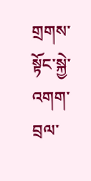གྲགས་སྟོང་སྐྱེ་འགག་བྲལ་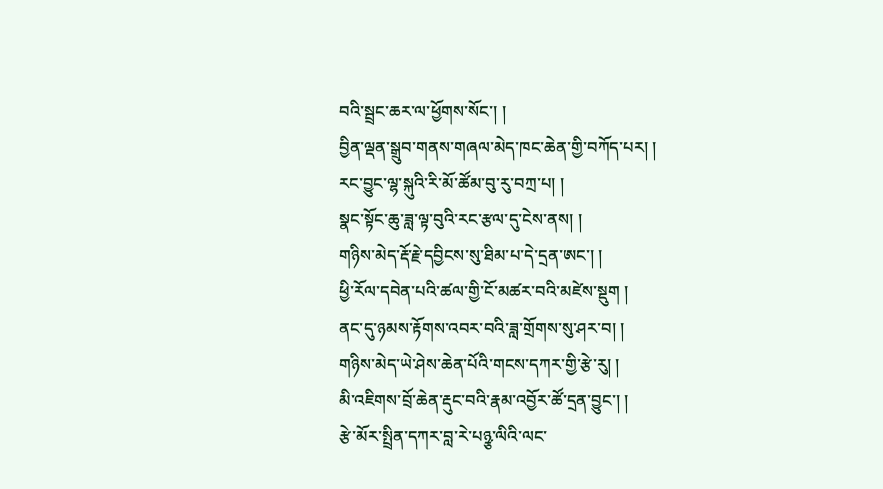བའི་སྦྲང་ཆར་ལ་ཕྱོགས་སོང་། །
བྱིན་ལྡན་སྒྲུབ་གནས་གཞལ་མེད་ཁང་ཆེན་གྱི་བཀོད་པར། །
རང་བྱུང་ལྷ་སྐུའི་རི་མོ་ཚོམ་བུ་རུ་བཀྲ་པ། །
སྣང་སྟོང་ཆུ་ཟླ་ལྟ་བུའི་རང་རྩལ་དུ་ངེས་ནས། །
གཉིས་མེད་རྡོ་རྗེ་དབྱིངས་སུ་ཐིམ་པ་དེ་དྲན་ཨང་། །
ཕྱི་རོལ་དབེན་པའི་ཚལ་གྱི་ངོ་མཚར་བའི་མཛེས་སྡུག །
ནང་དུ་ཉམས་རྟོགས་འབར་བའི་ཟླ་གྲོགས་སུ་ཤར་བ། །
གཉིས་མེད་ཡེ་ཤེས་ཆེན་པོའི་གངས་དཀར་གྱི་རྩེ་རུ། །
མི་འཇིགས་བྲོ་ཆེན་རྡུང་བའི་རྣམ་འབྱོར་ཚོ་དྲན་བྱུང་། །
རྩེ་མོར་སྤྲིན་དཀར་བླ་རེ་པཉྩ་ལིའི་ལང་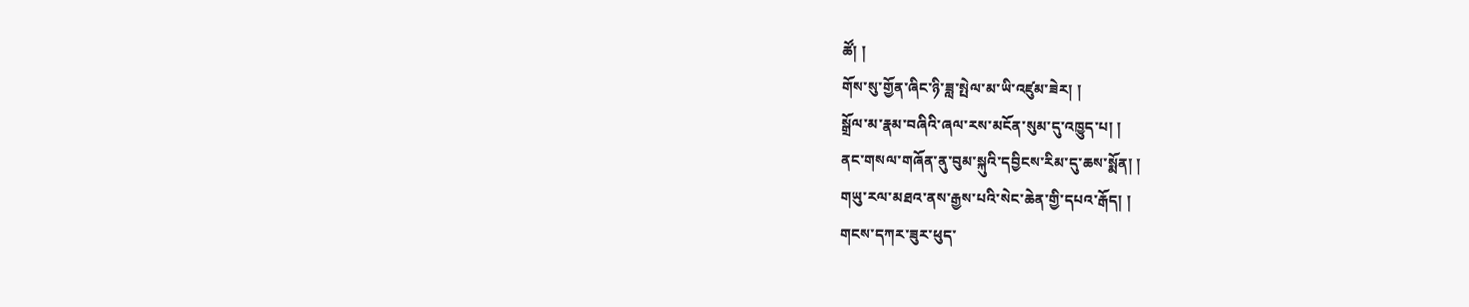ཚོ། །
གོས་སུ་གྱོན་ཞིང་ཉི་ཟླ་སྤེལ་མ་ཡི་འཛུམ་ཟེར། །
སྒྲོལ་མ་རྣམ་བཞིའི་ཞལ་རས་མངོན་སུམ་དུ་འཁྱུད་པ། །
ནང་གསལ་གཞོན་ནུ་བུམ་སྐུའི་དབྱིངས་རིམ་དུ་ཆས་སྨོན། །
གཡུ་རལ་མཐའ་ནས་རྒྱས་པའི་སེང་ཆེན་གྱི་དཔའ་རྒོད། །
གངས་དཀར་ཟུར་ཕུད་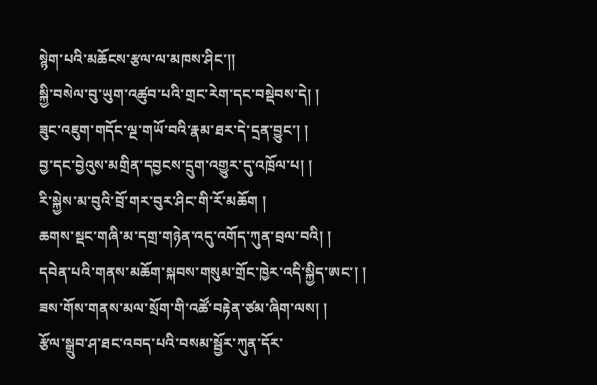སྙེག་པའི་མཆོངས་རྩལ་ལ་མཁས་ཤིང་།།
སྐྱི་བསེལ་བུ་ཡུག་འཚུབ་པའི་གྲང་རེག་དང་བསྡེབས་དེ། །
ཟུང་འཇུག་གདོང་ལྔ་གཡོ་བའི་རྣམ་ཐར་དེ་དྲན་བྱུང་། །
བྱ་དང་བྱེའུས་མགྲིན་དབྱངས་དྲུག་འགྱུར་དུ་འཁྲོལ་པ། །
རི་སྐྱེས་མ་བུའི་བྲོ་གར་བུར་ཤིང་གི་རོ་མཆོག །
ཆགས་སྡང་གཞི་མ་དགྲ་གཉེན་འདུ་འགོད་ཀུན་བྲལ་བའི། །
དབེན་པའི་གནས་མཆོག་སྐབས་གསུམ་གྲོང་ཁྱེར་འདི་སྐྱིད་ཨང་། །
ཟས་གོས་གནས་མལ་སྲོག་གི་འཚོ་བརྟེན་ཙམ་ཞིག་ལས། །
རྩོལ་སྒྲུབ་ཤ་ཐང་འབད་པའི་བསམ་སྦྱོར་ཀུན་དོར་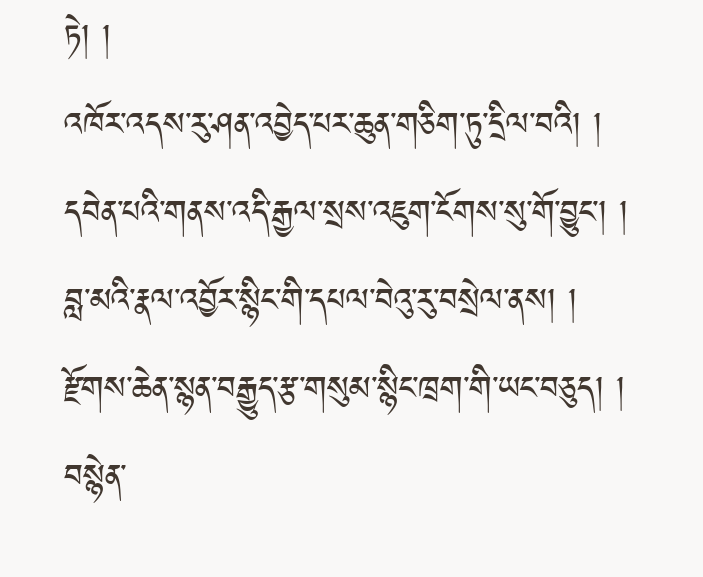ཏེ། །
འཁོར་འདས་རུ་ཤན་འབྱེད་པར་ཆུན་གཅིག་ཏུ་དྲིལ་བའི། །
དབེན་པའི་གནས་འདི་རྒྱལ་སྲས་འཇུག་ངོགས་སུ་གོ་བྱུང་། །
བླ་མའི་རྣལ་འབྱོར་སྙིང་གི་དཔལ་བེའུ་རུ་བསྲེལ་ནས། །
རྫོགས་ཆེན་སྙན་བརྒྱུད་རྩ་གསུམ་སྙིང་ཁྲག་གི་ཡང་བཅུད། །
བསྙེན་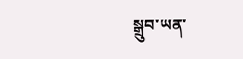སྒྲུབ་ཡན་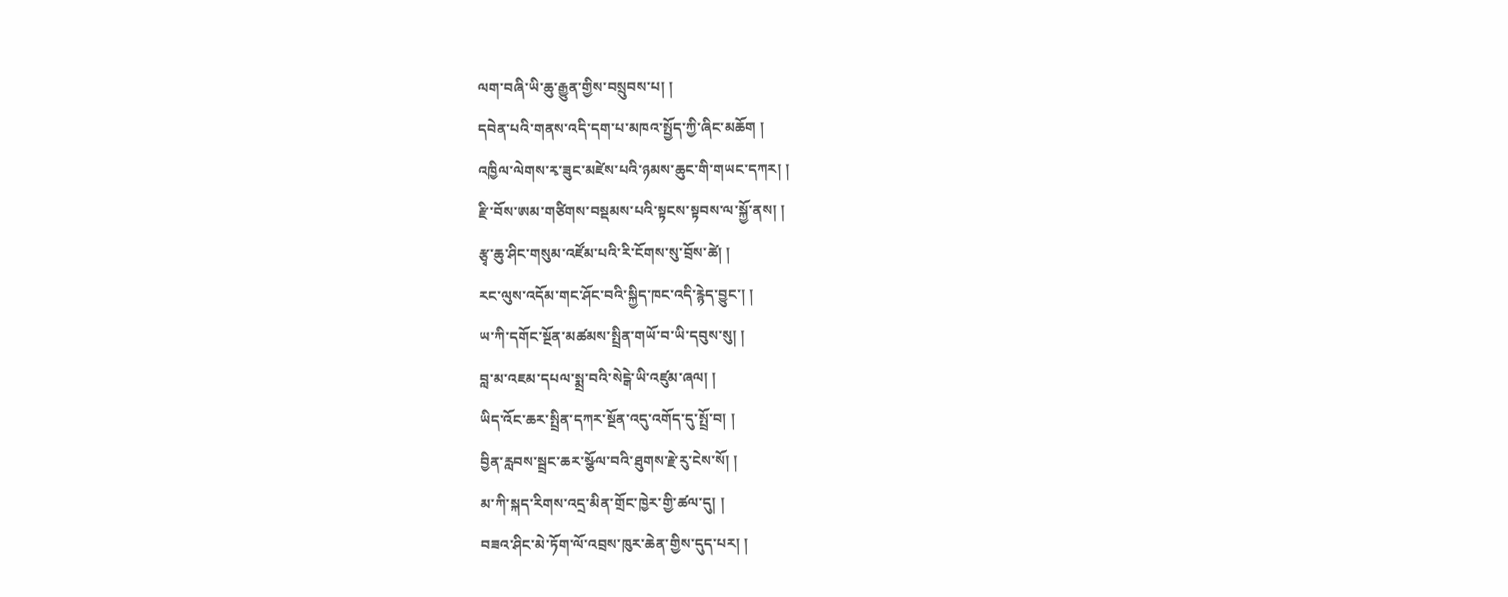ལག་བཞི་ཡི་ཆུ་རྒྱུན་གྱིས་བསྲུབས་པ། །
དབེན་པའི་གནས་འདི་དག་པ་མཁའ་སྤྱོད་ཀྱི་ཞིང་མཆོག །
འཁྱིལ་ལེགས་རྭ་ཟུང་མཛེས་པའི་ཉམས་ཆུང་གི་གཡང་དཀར། །
རྫི་བོས་ཨམ་གཙིགས་བསྡམས་པའི་སྟངས་སྟབས་ལ་སྐྱོ་ནས། །
རྩྭ་ཆུ་ཤིང་གསུམ་འཛོམ་པའི་རི་ངོགས་སུ་བྲོས་ཚེ། །
རང་ལུས་འདོམ་གང་ཤོང་བའི་སྐྱིད་ཁང་འདི་རྙེད་བྱུང་། །
ཡ་ཀི་དགོང་སྔོན་མཚམས་སྤྲིན་གཡོ་བ་ཡི་དབུས་སུ། །
བླ་མ་འཇམ་དཔལ་སྨྲ་བའི་སེངྒེ་ཡི་འཛུམ་ཞལ། །
ཡིད་འོང་ཆར་སྤྲིན་དཀར་སྔོན་འདུ་འགོད་དུ་སྤྲོ་བ། །
བྱིན་རླབས་སྦྲང་ཆར་སྩོལ་བའི་ཐུགས་རྗེ་རུ་ངེས་སོ། །
མ་ཀི་སྐད་རིགས་འདྲ་མིན་གྲོང་ཁྱེར་གྱི་ཚལ་དུ། །
བཟའ་ཤིང་མེ་ཏོག་ལོ་འབྲས་ཁུར་ཆེན་གྱིས་དུད་པར། །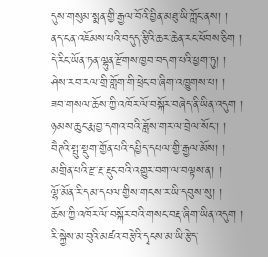དུས་གསུམ་སྨན་གྱི་རྒྱལ་བོའི་བྱིན་མཐུ་ཡི་ཀློང་ནས། །
ནད་ངན་འཇོམས་པའི་བདུད་རྩིའི་ཆར་ཆེན་རང་ཕོབས་ཅིག །
དེ་རིང་ཡོན་ཏན་ལྷུན་རྫོགས་ཁྱབ་བདག་པའི་ཕྱག་ཏུ། །
ཤེས་རབ་རལ་གྲི་གློག་གི་ཕྲེང་བ་ཞིག་འཁྱུགས་པ། །
ཟབ་གསལ་ཆོས་ཀྱི་འཁོར་ལོ་བསྐོར་བཞེད་ནི་ཡིན་འདུག །
ཉམས་ཆུང་རྨ་བྱ་དགའ་བའི་ཟློས་གར་ལ་བྲེལ་སོང་། །
བཻཊའི་སྤུ་སྡུག་གྱོན་པའི་དཔྱིད་དཔལ་གྱི་རྒྱལ་མོས། །
མགྲིན་པའི་རྫ་རྔ་རྡུང་བའི་འགྱུར་བག་ལ་བལྟས་ན། །
ལྷོ་མོན་རི་དམ་དཔལ་གྱིས་གངས་ར་ཡི་དབུས་སུ། །
ཆོས་ཀྱི་འཁོར་ལོ་བསྐོར་བའི་གསང་བརྡ་ཞིག་ཡིན་འདུག །
རི་སྐྱེས་མ་བུའི་མཛའ་བརྩེའི་དྭངས་མ་ཡི་རྩེད་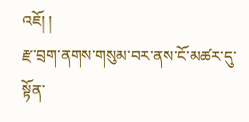འཇོ། །
རྫ་བྲག་ནགས་གསུམ་བར་ནས་ངོ་མཚར་དུ་སྟོན་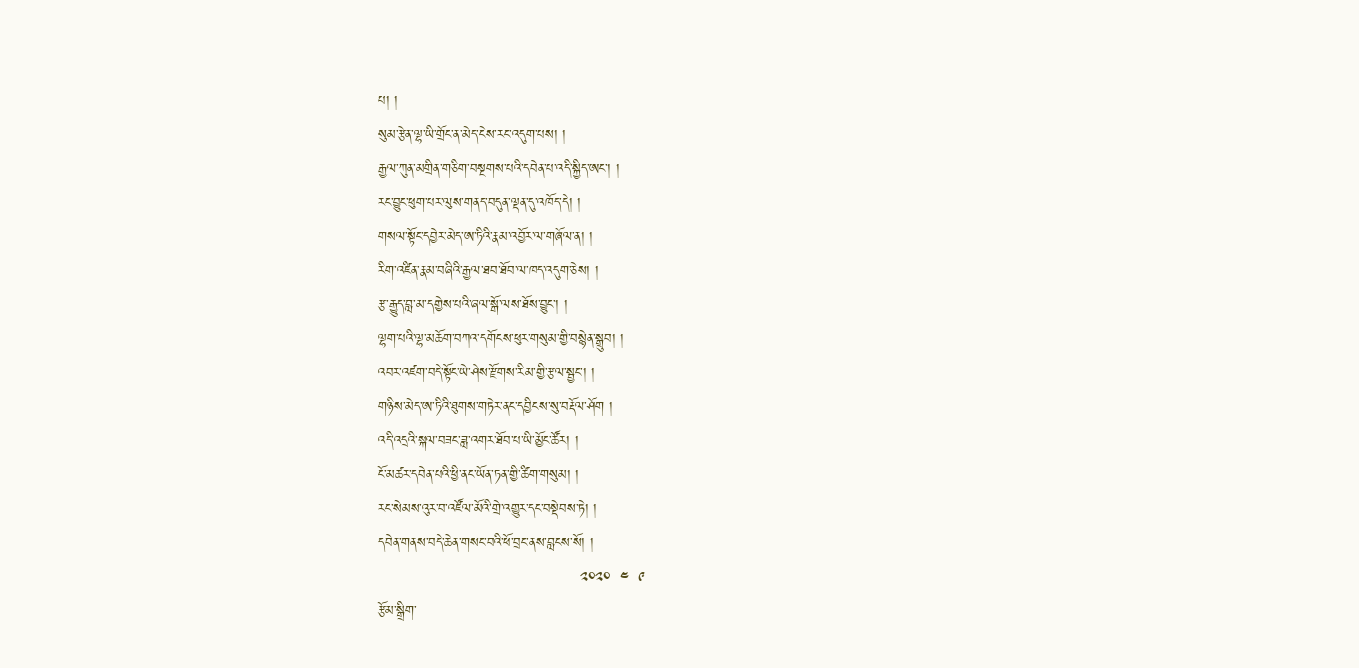པ། །
སུམ་རྩེན་ལྷ་ཡི་གྲོང་ན་མེད་ངེས་རང་འདུག་པས། །
རྒྱལ་ཀུན་མགྲིན་གཅིག་བསྔགས་པའི་དབེན་པ་འདི་སྐྱིད་ཨང་། །
རང་བྱུང་ཕུག་པར་ལུས་གནད་བདུན་ལྡན་དུ་འཁོད་དེ། །
གསལ་སྟོང་དབྱེར་མེད་ཨ་ཏིའི་རྣམ་འབྱོར་ལ་གཞོལ་ན། །
རིག་འཛིན་རྣམ་བཞིའི་རྒྱལ་ཐབ་ཐོབ་ལ་ཁད་འདུག་ཅེས། །
རྩ་རྒྱུད་བླ་མ་དགྱེས་པའི་ཞལ་སྒོ་ལས་ཐོས་བྱུང་། །
ལྷག་པའི་ལྷ་མཆོག་བཀའ་དགོངས་ཕུར་གསུམ་གྱི་བསྙེན་སྒྲུབ། །
འབར་འཛག་བདེ་སྟོང་ཡེ་ཤེས་རྫོགས་རིམ་གྱི་རྩལ་སྦྱང་། །
གཉིས་མེད་ཨ་ཏིའི་ཐུགས་གཏེར་ནང་དབྱིངས་སུ་བརྡོལ་ཤོག །
འདི་འདྲའི་སྐལ་བཟང་ཟླ་འགར་ཐོབ་པ་ཡི་མྱོང་ཚོར། །
ངོ་མཚར་དབེན་པའི་ཕྱི་ནང་ཡོན་ཏན་གྱི་ཚིག་གསུམ། །
རང་སེམས་འུར་བ་འཛོལ་མོའི་གྲེ་འགྱུར་དང་བསྡེབས་ཏེ། །
དབེན་གནས་བདེ་ཆེན་གསང་བའི་ཕོ་བྲང་ནས་བླངས་སོ། །
                                           ༢༠༢༠  ༤  ༩
རྩོམ་སྒྲིག་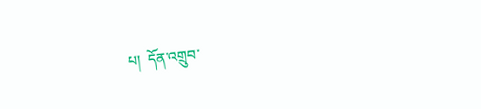པ།  དོན་འགྲུབ་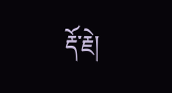རྡོ་རྗེ།